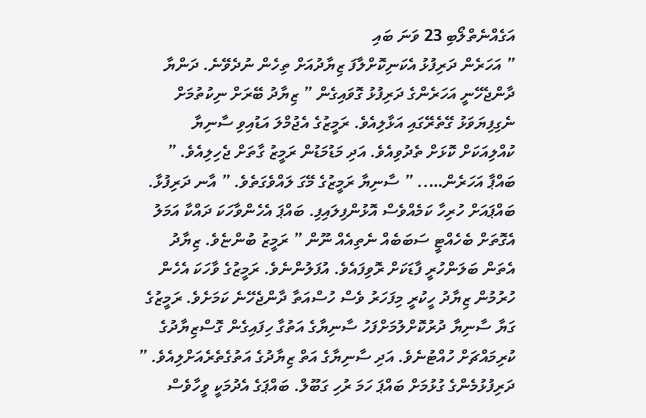އަގެއްނެތްލޯބި 23 ވަނަ ބައި
” އަހަރެން ދަރިފުޅު އެކަނިކޮށްލާފަ ޒިޔާދުއަށް ތިހެން ނުދެވޭނެ. ދަންޔާ ދާންޖެހޭނީ އަހަރެންގެ ދަރިފުޅު ގޮވައިގެން ” ޒިޔާދު ބޭރަށް ނިކުތުމަށް ނެގިފިޔަވަޅު ގޭތެރޭގައި އަޅާލިއެވެ. ރަމީޒުގެ އެޖުމްލަ އަޑުއިވި ސާނިޔާ ކުއްލިއަކަށް ކޮޅަށް ތެދުވިއެވެ. އަދި މަޑުމަޑުން ރަމީޒު ގާތަށް ޖެހިލިއެވެ. ” ބައްޕާ އަހަރެން….. ” ސާނިޔާ ރަމީޒުގެ މޭގަ ލައްވެގަތެވެ. ” އާނ ދަރިފުޅާ. ބައްޕައަށް ހުރިހާ ކަމެއްވެސް އޮޅުންފިލައިފި. ބައްޕަ އެހެންވާހަކަ ދައްކާ އަމަލު އެގޮތަށް ބެހެއްޓީ ސަބަބެއް ނެތިއެއް ނޫން ” ރަމީޒު ބުންޏެވެ. ޒިޔާދު އެތަން ބަލަންހުރީ ފާޑަކަށް ރޮވިފައެވެ. އުފަލުންނެވެ. ރަމީޒުގެ ވާހަކަ އެހެން ހުރުމުން ޒިޔާދު ހީކުރީ މިފަހަރު ވެސް ހުސްއަތާ ދާންޖެހޭނެ ކަމަށެވެ. ރަމީޒުގެ ގަޔާ ސާނިޔާ ދުރުކޮށްލުމަށްފަހު ސާނިޔާގެ އަތުގާ ހިފައިގެން ގޮސްޒިޔާދުގެ ކުރިމައްޗަށް ހުއްޓުނެވެ. އަދި ސާނިޔާގެ އަތް ޒިޔާދުގެ އަތުގެތެރެއަށްލިއެވެ. ” ދަރިފުޅުމެންގެ ގުޅުމަށް ބައްޕަ ހަމަ ރުހި ގަބޫލް. ބައްޕަގެ އެދުމަކީ ވީހާވެސް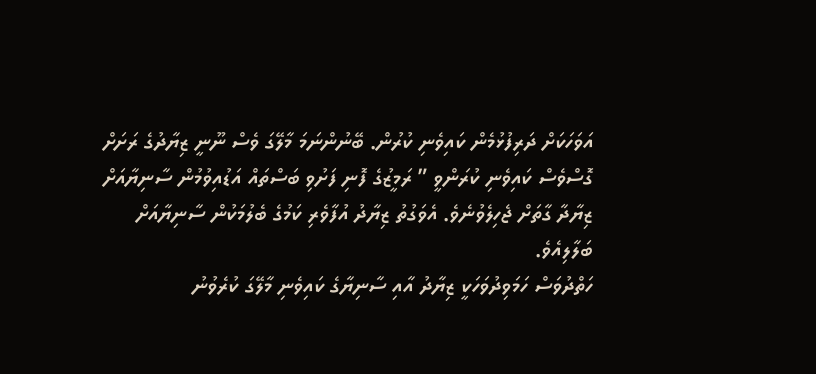އަވަހަކަށް ދަރިފުޅުމެން ކައިވެނި ކުރުން. ބޭނުންނަމަ މާލޭގަ ވެސް ނޫނީ ޒިޔާދުގެ ރަށަށް ގޮސްވެސް ކައިވެނި ކުރަންވީ ” ރަމީޒުގެ ފޮނި ފަށުވި ބަސްތައް އަޑުއިވުމުން ސާނިޔާއަށް ޒިޔާދާ ގާތަށް ޖެހިލެވުނެވެ. އެވަގުތު ޒިޔާދު އުފާވެރި ކަމުގެ ބެލުމަކުން ސާނިޔާއަށް ބަލާލިއެވެ.
ހަތްދުވަސް ހަމަވިދުވަހަކީ ޒިޔާދު އާއި ސާނިޔާގެ ކައިވެނި މާލޭގަ ކުރެވުނު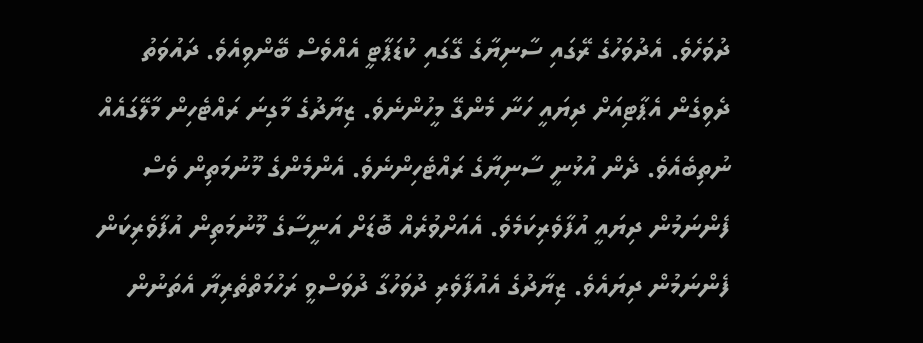ދުވަހެވެ. އެދުވަހުގެ ރޭގައި ސާނިޔާގެ ގޭގައި ކުޑަޕާޓީ އެއްވެސް ބޭންވިއެވެ. ދައުވަތު ދެވިގެން އެޕާޓިއަށް ދިޔައީ ހަނާ މެންގޭ މީހުންނެވެ. ޒިޔާދުގެ މާގިނަ ރައްޓެހިން މާލޭގައެއް ނުތިބެއެވެ. ދެން އުޅުނީ ސާނިޔާގެ ރައްޓެހިންނެވެ. އެންމެންގެ މޫނުމަތިން ވެސް ފެންނަމުން ދިޔައީ އުފާވެރިކަމެވެ. އެއަށްވުރެއް ބޮޑަށް އަނީސާގެ މޫނުމަތިން އުފާވެރިކަން ފެންނަމުން ދިޔައެވެ. ޒިޔާދުގެ އެއުފާވެރި ދުވަހުގާ ދުވަސްވީ ރަހުމަތްތެރިޔާ އެތަނުން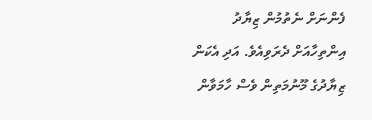ފެންނަށް ނެތުމުން ޒިޔާދު އިންތިހާއަށް ދެރަވިއެވެ. އަދި އެކަން ޒިޔާދުގެ މޫނުމަތިން ވެސް ހާމަވާން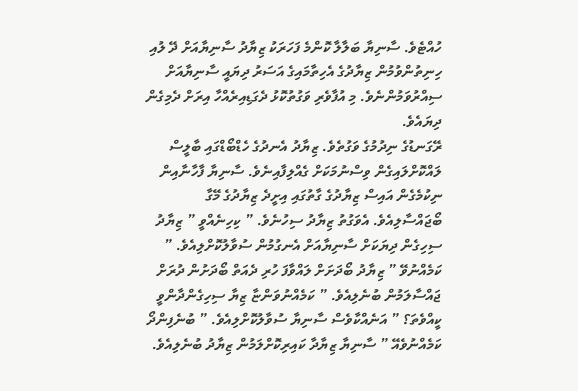ހުއްޓެވެ. ސާނިޔާ ބަލާލާ ކޮންމެ ފަހަރަކު ޒިޔާދު ސާނިޔާއަށް ދޭ ލުއި ހިނިތުންވުމުން ޒިޔާދުގެ އެހިތާމައިގެ އަސަރު ދިޔައީ ސާނިޔާއަށް ސިއްރުވަމުންނެވެ. މި އުފާވެރި ވަގުތުކޮޅު ދެގަޑިއިރެއްހާ އިރަށް ދެމިގެން ދިޔައެވެ.
ރޭގަނޑުގެ ނިދުމުގެ ވަގުތެވެ. ޒިޔާދު އެނދުގެ ހެޑްބޯޑްގައި ބާލީސް ލައްކޮށްލައިގެން ވިސްނުމަކަށް ގެއްލިފާއިނެވެ. ސާނިޔާ ފާހާނާއިން ނިކުމެގެން އައިސް ޒިޔާދުގެ ގާތުގައި އިށީދެ ޒިޔާދުގެ މޭގާ ބޯޖައްސާލިއެވެ. އެވަގުތު ޒިޔާދު ސިހުނެވެ. ” ކިހިނެއްވީ ” ޒިޔާދު ސިހިގެން ދިޔަކަށް ސާނިޔާއަށް އެނގުމުން ސުވާލުކޮށްލިއެވެ. ” ކަމެއްނުވޭ ” ޒިޔާދު ބޯދަށަށް ލައްވާފަ ހުރި ދެއަތް ބޯދަށުން ދުރަށް ޖައްސާލަމުން ބުނެލިއެވެ. ” ކަމެއްނުވަންޏާ ޒިޔާ ސިހިގެންދާންވީ ކީއްވެތަ؟ ” އަނެއްކާވެސް ސާނިޔާ ސުވާލުކޮށްލިއެވެ. ” ބުނެފިންދޯ ކަމެއްނުވެއޭ ” ސާނިޔާ ޒިޔާދާ ކައިރިކޮށްލަމުން ޒިޔާދު ބުނެލިއެވެ.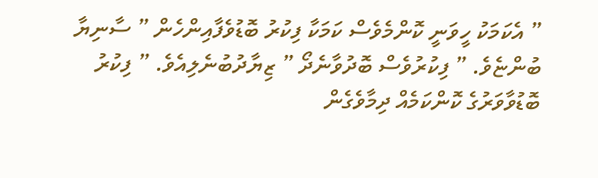” އެކަމަކު ހީވަނީ ކޮންމެވެސް ކަމަކާ ފިކުރު ބޮޑުވެފާއިންހެން ” ސާނިޔާ ބުންޏެވެ. ” ފިކުރުވެސް ބޮދުވާނެދޯ ” ޒިޔާދުބުނެލިއެވެ. ” ފިކުރު ބޮޑުވާވަރުގެ ކޮންކަމެއް ދިމާވެގެން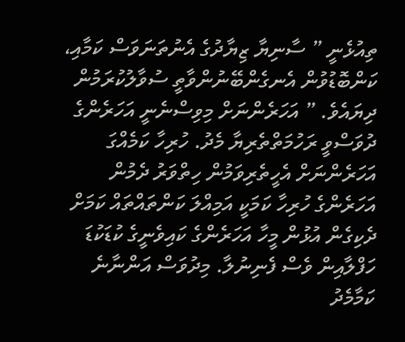ތިއުޅެނީ ” ސާނިޔާ ޒިޔާދުގެ އެނުތަނަވަސް ކަމާއި، ކަންބޮޑުވުން އެނގެންބޭނުންވާތީ ސުވާލުކުރަމުން ދިޔައެވެ. ” އަހަރެންނަށް މިވިސްނެނީ އަހަރެންގެ ދުވަސްވީ ރަހުމަތްތެރިޔާ މެދު. ހުރިހާ ކަމެއްގަ އަހަރެންނަށް އެހީތެރިވަމުން ހިތްވަރު ދެމުން އަހަރެންގެ ހުރިހާ ކަމަކީ އަމިއްލަ ކަންތައްތައް ކަމަށް ދެކިގެން އުޅުން މީހާ އަހަރެންގެ ކައިވެނީގެ ކުޑަކުޑަ ހަފްލާއިން ވެސް ފެނިނުލާ. މިދުވަސް އަންނާނެ ކަމާމެދު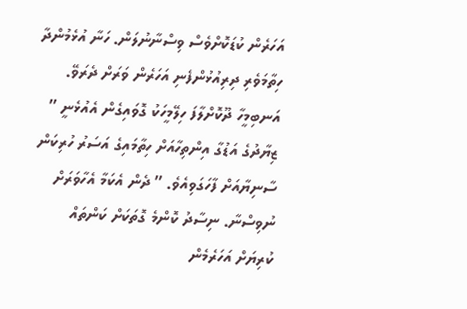އަހަރެން ކުޑަކޮށްވެސް ވިސްނާނުލަން. ހަނާ އުޅެމުންދާ ހިތާމަވެރި ދިރިއުޅުންފެނި އަހަރެން ވަރަށް ދެރަވޭ. އަނބިމީހާ ދޫކޮށްލާފަ ހިލޭމީހަކު ގޮވައިގެން އެއުޅެނީ ” ޒިޔާދުގެ އަޑުގާ އިންތިހާއަށް ހިތާމައިގެ އަސަރު ހުރިކަން ސާނިޔާއަށް ފާހަގަވިއެވެ. ” ދެން އެކަމާ އެހާވަރަށް ނުވިސްނާ. ނިސާދު ކޮންމެ ގޮތަކަށް ކަންތައް ކުރިޔަށް އަހަރެމެން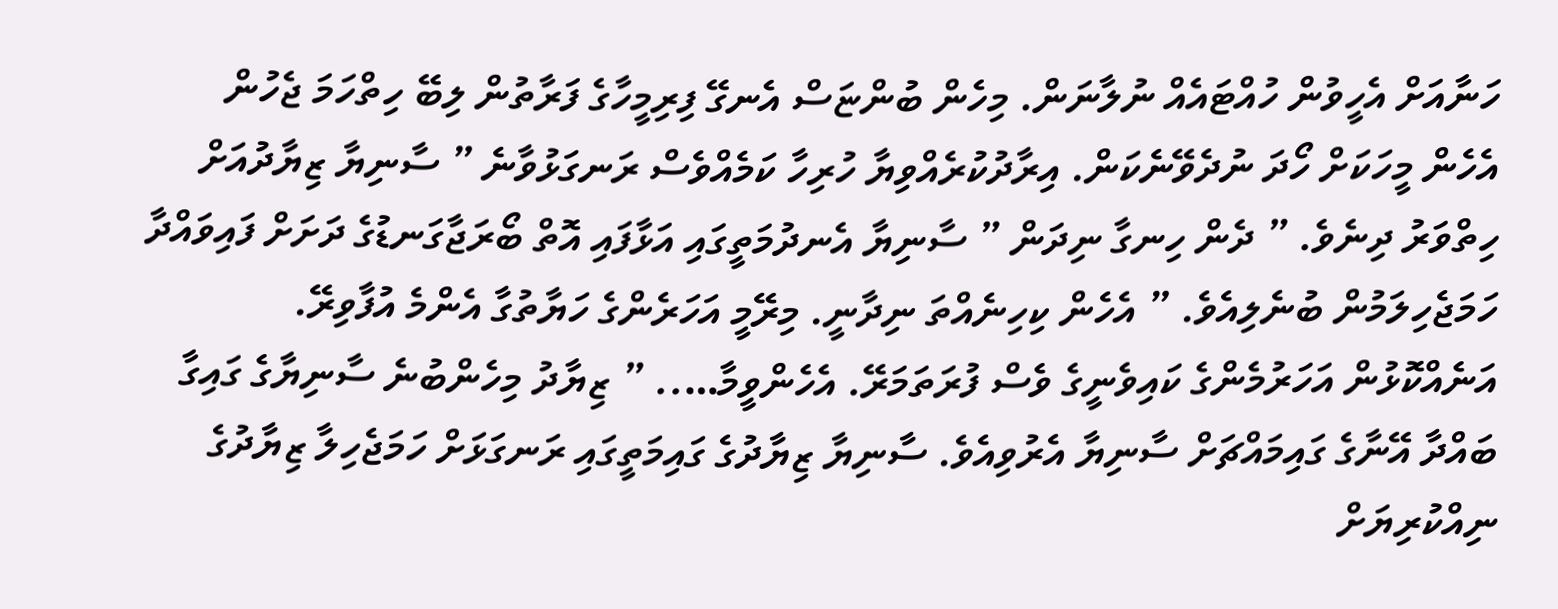ހަނާއަށް އެހީވުން ހުއްޓައެއް ނުލާނަން. މިހެން ބުންޏަސް އެނގޭ ފިރިމީހާގެ ފަރާތުން ލިބޭ ހިތްހަމަ ޖެހުން އެހެން މީހަކަށް ހޯދަ ނުދެވޭނެކަން. އިރާދުކުރެއްވިޔާ ހުރިހާ ކަމެއްވެސް ރަނގަޅުވާނެ ” ސާނިޔާ ޒިޔާދުއަށް ހިތްވަރު ދިނެވެ. ” ދެން ހިނގާ ނިދަން ” ސާނިޔާ އެނދުމަތީގައި އަޅާފައި އޮތް ބޯރަޖާގަނޑުގެ ދަށަށް ފައިވައްދާ ހަމަޖެހިލަމުން ބުނެލިއެވެ. ” އެހެން ކިހިނެއްތަ ނިދާނީ. މިރޭމީ އަހަރެންގެ ހަޔާތުގާ އެންމެ އުފާވިރޭ. އަނެއްކޮޅުން އަހަރުމެންގެ ކައިވެނީގެ ވެސް ފުރަތަމަރޭ. އެހެންވީމާ….. ” ޒިޔާދު މިހެންބުނެ ސާނިޔާގެ ގައިގާ ބައްދާ އޭނާގެ ގައިމައްޗަށް ސާނިޔާ އެރުވިއެވެ. ސާނިޔާ ޒިޔާދުގެ ގައިމަތީގައި ރަނގަޅަށް ހަމަޖެހިލާ ޒިޔާދުގެ ނިއްކުރިޔަށް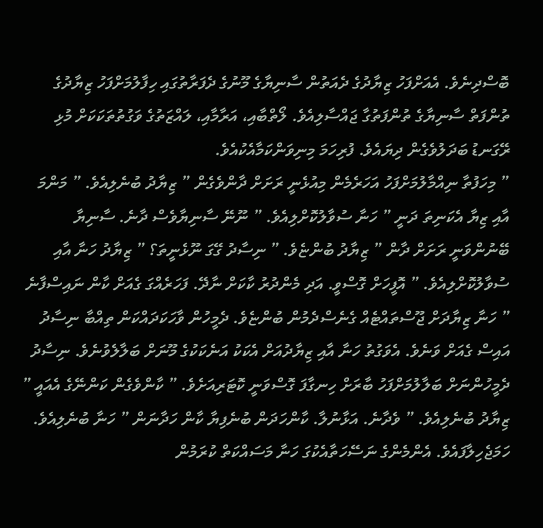ބޮސްދިނެވެ. އެއަށްފަހު ޒިޔާދުގެ ދެއަތުން ސާނިޔާގެ މޫނުގެ ދެފަރާތުގައި ހިފާލުމަށްފަހު ޒިޔާދުގެ ތުންފަތް ސާނިޔާގެ ތުންފަތުގާ ޖައްސާލިއެވެ. ލޯތްބާއި، އަރާމާއި، ލައްޒަތުގެ ވަގުތުތަކަކަށް މުޅި ރޭގަނޑު ބަދަލުވެގެން ދިޔައެވެ. ފުރިހަމަ މިނިވަންކަމާއެކުއެވެ.
” މިހަފުތާ ނިއްމާލުމަށްފަހު އަހަރެމެން މިއުޅެނީ ރަށަށް ދާންވެގެން ” ޒިޔާދު ބުނެލިއެވެ. ” މަންމަ އާއި ޒިޔާ އެކަނިތަ ދަނީ ” ހަނާ ސުވާލުކޮށްލިއެވެ. ” ނޫނޭ ސާނިޔާވެސް ދާނެ. ސާނިޔާ ބޭނުންވަނީ ރަށަށް ދާން ” ޒިޔާދު ބުންޏެވެ. ” ނިސާދު ގޭގަ ނޫޅެނީތަ؟ ” ޒިޔާދު ހަނާ އާއި ސުވާލުކޮށްލިއެވެ. ” އޮފީހަށް ގޮސްވީ. އަދި މެންދުރު ކާކަށް ނާދޭ. ފަހަރެއްގަ ގެއަށް ކާން ނައިސްފާނެ ” ހަނާ ޒިޔާދަށް ޖޫސްތައްޓެއް ގެނެސްދެމުން ބުންޏެވެ. ދެމީހުން ވާހަކަދައްކަން ތިއްބާ ނިސާދު އައިސް ގެއަށް ވަނެވެ. އެވަގުތު ހަނާ އާއި ޒިޔާދުއަށް އެކަކު އަނެކަކުގެ މޫނަށް ބަލާލެވުނެވެ. ނިސާދު ދެމީހުންނަށް ބަލާލުމަށްފަހު ބާރަށް ހިނގާފަ ގޮސްވަނީ ކޮޓަރިއަށެވެ. ” ކާންވެގެން ކަންނޭގެ އެއައީ ” ޒިޔާދު ބުނެލިއެވެ. ” ވެދާނެ. އަޅާނުލާ. ކާންހަދަން ބުނެފިޔާ ކާން ހަދާނަން ” ހަނާ ބުނެލިއެވެ. ހަމަޖެހިލާފައެވެ. އެންމެންގެ ނަސޭހަތާއެކުގަ ހަނާ މަސައްކަތް ކުރަމުން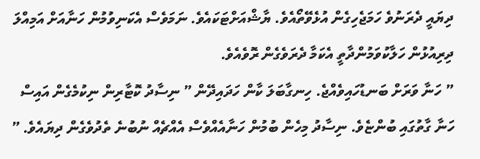ދިޔައީ ދެރަނުވެ ހަމަޖެހިގެން އުޅެވޭތޯއެވެ. ޔާޝްއަށްޓަކައެވެ. ނަމަވެސް އެކަނިވުމުން ހަނާއަށް އަމިއްލަ ދިރިއުޅުން ހަލާކުވަމުންދާތީ އެކަމާ ދެރަވެގެން ރޮވެއެވެ.
” ހަނާ ވަރަށް ބަނޑުހައިވެއްޖެ. ހިނގާބަލަ ކާން ހަދައިދޭން ” ނިސާދު ކޮޓާރިން ނިކުމެގެން އައިސް ހަނާ ގާތުގައި ބުންޏެވެ. ނިސާދު މިހެން ބުމުން ހަނާއެއްވެސް އެއްޗެއް ނުބުނެ ތެދުވެގެން ދިޔައެވެ. ”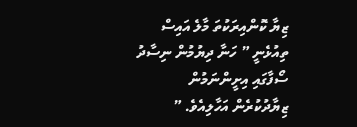ޒިޔާ ކޮންއިރަކުތަ މާލެ އައިސް ތިއުޅެނީ ” ހަނާ ދިޔުމުން ނިސާދު ސޯފާގައި އިށީންނަމުން ޒިޔާދުކުރެން އަހާލިއެވެ. ”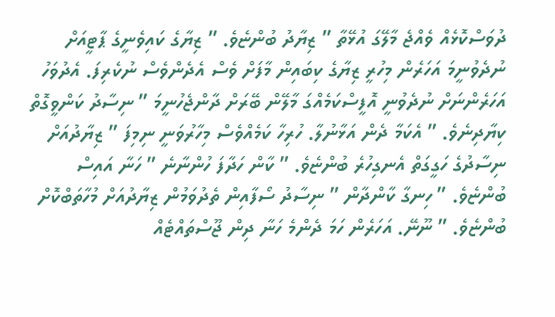ދުވަސްކޮޅެއް ވެއްޖެ މާލޭގަ އުޅޭތާ ” ޒިޔާދު ބުންޏެވެ. ” ޒިޔާގެ ކައިވެނީގެ ޕާޓީއަށް ނުދެވުނީމަ އަހަރެން މިހުރީ ޒިޔާގެ ކިބައިން މާފަށް ވެސް އެދެންވެސް ނުކެރިފަ. އެދުވަހު އަހަރެންނަށް ނުދެވުނީ އޮފީސްކަމެއްގަ މާލޭން ބޭރަށް ދާންޖެހުނީމަ ” ނިސާދު ކަންވީގޮތް ކިޔާދިނެވެ. ” އެކަމާ ދެން އަޅާނުލާ. ހުރިހާ ކަމެއްވެސް މިހާރުވަނީ ނިމިފަ ” ޒިޔާދުއަށް ނިސާދުގެ ހަގީގަތް އެނގިހުރެ ބުންޏެވެ. ” ކާން ހަދާފަ ހުންނާނެ ” ހަނާ އައިސް ބުންޏެވެ. ” ހިނގާ ކާންދާން ” ނިސާދު ސޯފާއިން ތެދުވަމުން ޒިޔާދުއަށް މުހާތަބްކޮށް ބުންޏެވެ. ” ނޫނޭ. އަހަރެން ހަމަ ދެންމެ ހަނާ ދިން ޖޫސްތައްޓެއް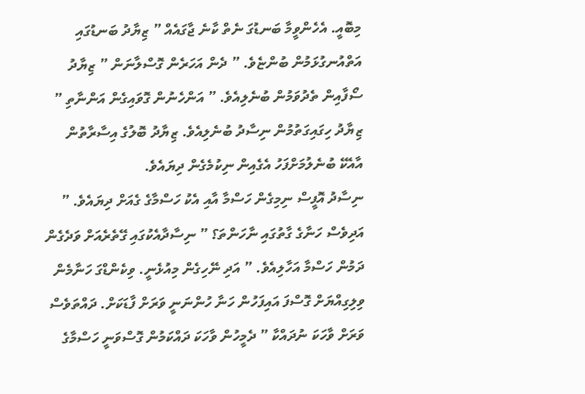މިބޮއީ. އެހެންވީމާ ބަނޑުގަ ނެތް ކާނެ ޖާގައެއް ” ޒިޔާދު ބަނޑުގައި އަތްއުނގުޅަމުން ބުންޏެވެ. ” ދެން އަހަރެން ގޮސްލާނަން ” ޒިޔާދު ސޯފާއިން ތެދުވަމުން ބުނެލިއެވެ. ” އަންހެނުން ގޮވައިގެން އަންނާތި ” ޒިޔާދު ހިގައިގަތުމުން ނިސާދު ބުނެލިއެވެ. ޒިޔާދު ބޮލުގެ އިސާރާތުން އާއެކޭ ބުނެލުމަށްފަހު އެގެއިން ނިކުމެގެން ދިޔައެވެ.
ނިސާދު އޮފީސް ނިމިގެން ހަސްމާ އާއި އެކު ހަސްމާގެ ގެއަށް ދިޔައެވެ. ” އަދިވެސް ހަނާގެ ގާތުގައި ނާހަންތަ؟ ” ނިސާދާއެކުގައި ގޭތެރެއަށް ވަދެގެން ދަމުން ހަސްމާ އަހާލިއެވެ. ” އަދި ނޭހިގެން މިއުޅެނީ. ވިކެންޑްގަ ހަނާމެން ވިލިގިއްޔަށް ގޮސްފަ އައިފަހުން ހަނާ ހުންނަނީ ވަރަށް ފާޑަކަށް. ދައްތަވެސް ވަރަށް ވާހަކަ ނުދައްކާ ” ދެމީހުން ވާހަކަ ދައްކަމުން ގޮސްވަނީ ހަސްމާގެ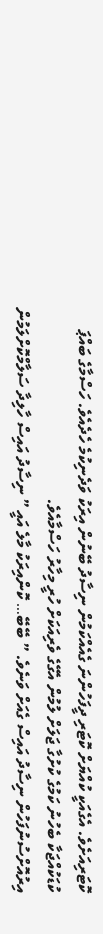ކޮޓަރިއަށެވެ. އެގެއަކީ ކުއްޔަށް ކޮޓަރި ދީފަހުންނަ ގެއެއްކަމުން ނިސާދު ބޭނުން އިރަކު ވަދެނިކުމެ ހެދެއެވެ. ހަސްމާގެ ބައްޕަ ކުޑަކުއްޖަކާ ބެހުނު ކަމުގެ ކުށުގާ ޖަލަށް ލުމުން އެގޭގެ ވެރިއަކަށް ހުރީ މިހާރު ހަސްމާއެވެ.
އިރުއޮށްސުނުފަހުން ނިސާދު އައިސް ގެއަށް ވަނެވެ. ” ބޭބޭ… ކޮންއިރަކު މާލެ އައީ ” ނިސާދު އައިސް ހާލިދާ ސަލާމްކޮށްލަމުން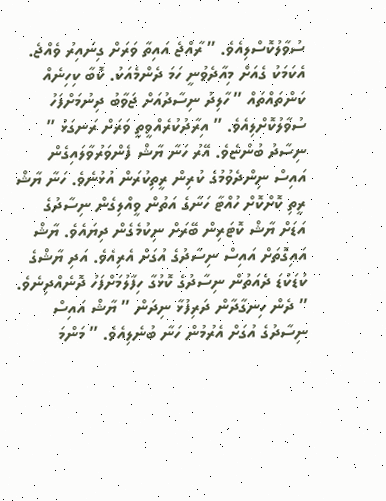ސުވާލުކޮސްލިއެވެ. ” ރާއްޖެ އައިތާ ވަރަށް ގިނައިރު ވެއްޖެ. އެކަމަކު ގެއަށް މިއާދެވުނީ ހަމަ ދެންމެއަކު. ކޮބާ ކިހިނެއް ކަންތައްތައް ” ހާލިދު ނިސާދުއަށް ޖަވާބު ދިނުމަށްފަހު ސުވާލުކޮށްލިއެވެ. ” އިރާދުކުރެއްވީތީ ވަރަށް ރަނގަޅު ” ނިސާދު ބުންޏެވެ. އޭރު ހަނާ ޔާޝް ފެންވަރުވާލައިގެން އައިސް ނިންދެވުމުގެ ކުރިން ރީތިކުރަން އުޅުނެވެ. ހަނާ ޔާޝް ރީތި ކޮށްކޮށް ހުއްޓާ ހަނާގެ އަތުން ވީއްލިގެން ނިސާދުގެ އަޑަށް ޔާޝް ކޮޓަރިން ބޭރަށް ނިކުމެގެން ދިޔައެވެ. ޔާޝް އައިގޮތަށް އައިސް ނިސާދުގެ އުގަށް އެރިއެވެ. އަދި ޔާޝްގެ ކުޑަކުޑަ ދެއަތުން ނިސާދުގެ ކޮޅުގާ ހިފާލުމަށްފަހު ދޮނެއްދިނެވެ. ” ދެން ހިނގާދާން ދަރިފުޅާ ނިދަން ” ޔާޝް އައިސް ނިސާދުގެ އުގަށް އެރުމުން ހަނާ ބުނެލިއެވެ. ” މަންމަ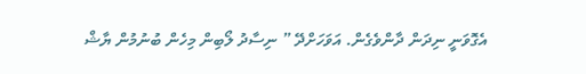އެގޮވަނީ ނިދަން ދާންވެގެން. އަވަހަށްދޭ ” ނިސާދު ލޯބިން މިހެން ބުނުމުން ޔާޝް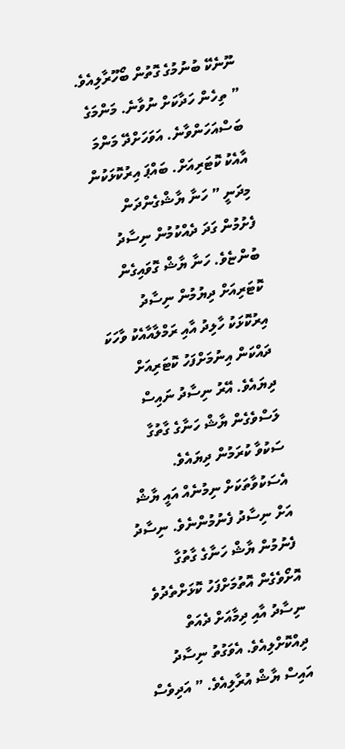ނޫނެކޭ ބުނުމުގެ ގޮތުން ބޯހޫރާލިއެވެ.
” ތިހެން ހަދާކަށް ނުވާނެ. މަންމަގެ ބަސްއަހަންވާނެ. އަވަހަށްދޭ މަންމަ އާއެކު ކޮޓަރިއަށް. ބައްޕަ އިރުކޮޅަކުން މިދަނީ ” ހަނާ ޔާޝްގެންދަން ފެށުމުން ގަދަ ދެއްކުމުން ނިސާދު ބުންޏެވެ. ހަނާ ޔާޝް ގޮވައިގެން ކޮޓަރިއަށް ދިޔުމުން ނިސާދު އިރުކޮޅަކު ހާލިދު އާއި ރަމްލާއާއެކު ވާހަކަ ދައްކަން އިނުމަށްފަހު ކޮޓަރިއަށް ދިޔައެވެ. އޭރު ނިސާދު ނައިސް ލަސްވެގެން ޔާޝް ހަނާގެ ގާތުގާ ސަކުވާ ކުރަމުން ދިޔައެވެ. އެސަކުވާތަކަށް ނިމުނެއް އައީ ޔާޝް އަށް ނިސާދު ފެނުމުންނެވެ. ނިސާދު ފެނުމުން ޔާޝް ހަނާގެ ގާތުގާ އޮށޯވެގެން އޮތުމަށްފަހު ކޮޅަށްތެދުވެ ނިސާދު އާއި ދިމާއަށް ދެއަތް ދިއްކޮށްލިއެވެ. އެވަގުތު ނިސާދު އައިސް ޔާޝް އުރާލިއެވެ. ” އަދިވެސް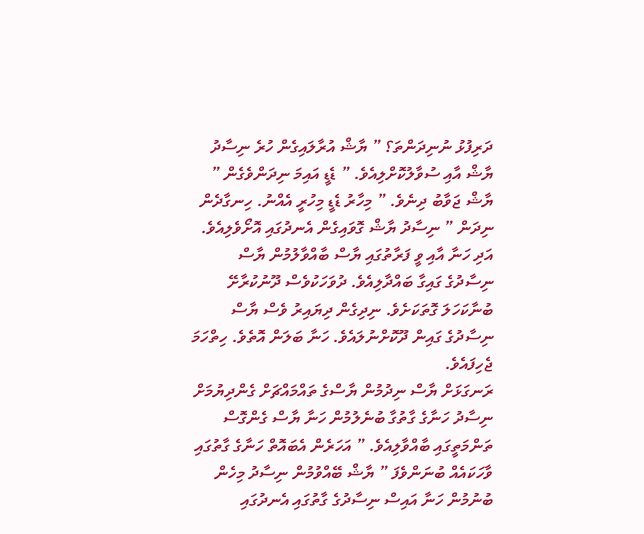ދަރިފުޅު ނުނިދަންތަ؟ ” ޔާޝް އުރާލައިގެން ހުރެ ނިސާދު ޔާޝް އާއި ސުވާލުކޮށްލިއެވެ. ” ޑެޑީ އައިމަ ނިދަންވެގެން ” ޔާޝް ޖަވާބު ދިނެވެ. ” މިހާރު ޑެޑީ މިހުރީ އެއްނު. ހިނގާދެން ނިދަން ” ނިސާދު ޔާޝް ގޮވައިގެން އެނދުގައި އޮށޯވެލިއެވެ. އަދި ހަނާ އާއި ވީ ފަރާތުގައި ޔާސް ބާއްވާލުމުން ޔާސް ނިސާދުގެ ގައިގާ ބައްދާލިއެވެ. ދުވަހަކުވެސް ދޫނުކުރާށޭ ބުނާކަހަލަ ގޮތަކަށެވެ. ނިދިގެން ދިޔައިރު ވެސް ޔާސް ނިސާދުގެ ގައިން ދޫކޮށްނުލައެވެ. ހަނާ ބަލަން އޮތެވެ. ހިތްހަމަ ޖެހިފައެވެ.
ރަނގަޅަށް ޔާސް ނިދުމުން ޔާސްގެ ތައްމައްޗަށް ގެންދިޔުމަށް ނިސާދު ހަނާގެ ގާތުގާ ބުނެލުމުން ހަނާ ޔާސް ގެންގޮސް ތަންމަތީގައި ބާއްވާލިއެވެ. ” އަހަރެން އެބައޮތް ހަނާގެ ގާތުގައި ވާހަކައެއް ބުނަންވެފަ ” ޔާޝް ބޭއްވުމުން ނިސާދު މިހެން ބުނުމުން ހަނާ އައިސް ނިސާދުގެ ގާތުގައި އެނދުގައި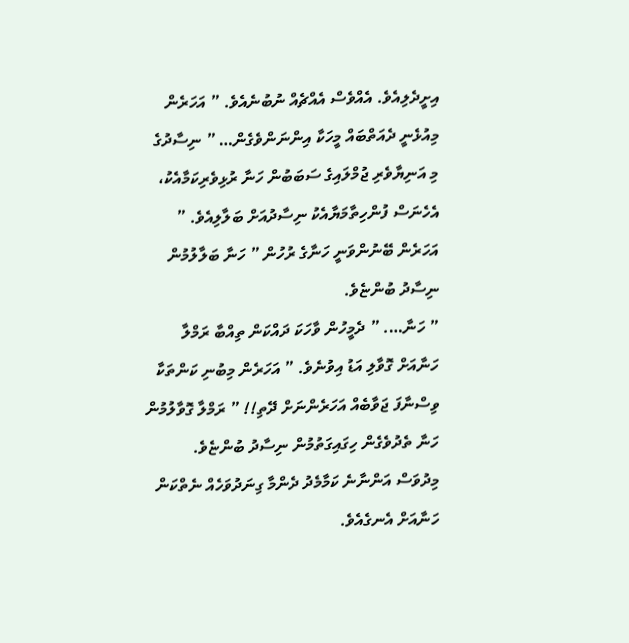އިށީދެލިއެވެ. އެއްވެސް އެއްޗެއް ނުބުނެއެވެ. ” އަހަރެން މިއުޅެނީ ދެއަތްބައް މީހަކާ އިންނަންވެގެން… ” ނިސާދުގެ މި އަނިޔާވެރި ޖުމްލައިގެ ސަބަބުން ހަނާ ރުޅިވެރިކަމާއެކު، އެހެނަސް ފުންހިތާމަޔާއެކު ނިސާދުއަށް ބަލާލިއެވެ. ” އަހަރެން ބޭނުންވަނީ ހަނާގެ ރުހުން ” ހަނާ ބަލާލުމުން ނިސާދު ބުންޏެވެ.
” ހަނާ…. ” ދެމީހުން ވާހަކަ ދައްކަން ތިއްބާ ރަމްލާ ހަނާއަށް ގޮވާލި އަޑު އިވުނެވެ. ” އަހަރެން މިބުނި ކަންތަކާ ވިސްނާފަ ޖަވާބެއް އަހަރެންނަށް ދޭތި!! ” ރަމްލާ ގޮވާލުމުން ހަނާ ތެދުވެގެން ހިގައިގަތުމުން ނިސާދު ބުންޏެވެ.
މިދުވަސް އަންނާނެ ކަމާމެދު ދެންމާ ގިނަދުވަހެއް ނެތްކަން ހަނާއަށް އެނގެއެވެ.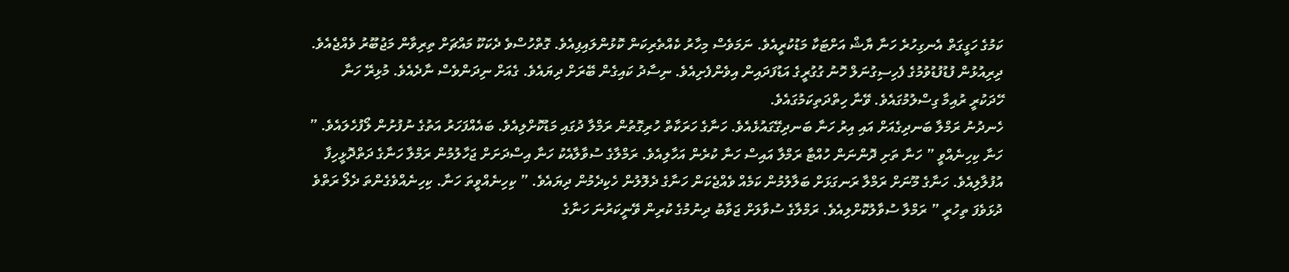ކަމުގެ ހަގީގަތް އެނގިހުރެ ހަނާ ޔާޝް އަށްޓަކާ މަޑުކުރީއެވެ. ނަމަވެސް މިހާރު ކެއްތެރިކަން ކޮޅުންލައިފިއެވެ. ގޮތްހުސްވެ ދެކަކޫ މައްޗަށް ތިރިވާން މަޖުބޫރު ވެއްޖެއެވެ. ދިރިއުޅުން ފުޑުފުޑުވުމުގެ ފެހިސިގުނަލް ހޮނު ގުގުރީގެ އަޑުފަދައިން އިވެންފެށިއެވެ. ނިސާދު ކައިގެން ބޭރަށް ދިޔައެވެ. ގެއަށް ނިދަންވެސް ނާދެއެވެ. މުޅިރޭ ހަނާ ހޭދަކުރީ ރުއިމާ ގިސްލުމުގައެވެ. ވޭނާ ހިތްދަތިކަމުގައެވެ.
ހެނދުނު ރަމްލާ ބަނދިގެއަށް އައި އިރު ހަނާ ބަނދިގޭގައުޅެއެވެ. ހަނާގެ ހަރަކާތް ހުރިގޮތުން ރަމްލާ ދުގައި މަޑުކޮށްލިއެވެ. ބައެއްފަހަރު އަތުގެ ނުފުށުން ލޯފުހެލައެވެ. ” ހަނާ ކިހިނެއްވީ ” ހަނާ ތަށި ދޮންނަން ހުއްޓާ ރަމްލާ އައިސް ހަނާ ކުރެން އަހާލިއެވެ. ރަމްލާގެ ސުވާލާއެކު ހަނާ އިސްދަށަށް ޖަހާލުމުން ރަމްލާ ހަނާގެ ދަތްދޮޅީހިފާ އުފުލާލިއެވެ. ހަނާގެ މޫނަށް ރަމްލާ ރަނގަޅަށް ބަލާލުމުން ކަމެއް ވެއްޖެކަން ހަނާގެ ދެލޮލުން ހެކިދެމުން ދިޔައެވެ. ” ކިހިނެއްވީތަ ހަނާ. ކިހިނެއްވެގެންތަ ދެލޯ ރަތްވެ ދުޅަވެފަ ތިހުރީ ” ރަމްލާ ސުވާލުކޮށްލިއެވެ. ރަމްލާގެ ސުވާލަށް ޖަވާބު ދިނުމުގެ ކުރިން ވޭނީކަރުނަ ހަނާގެ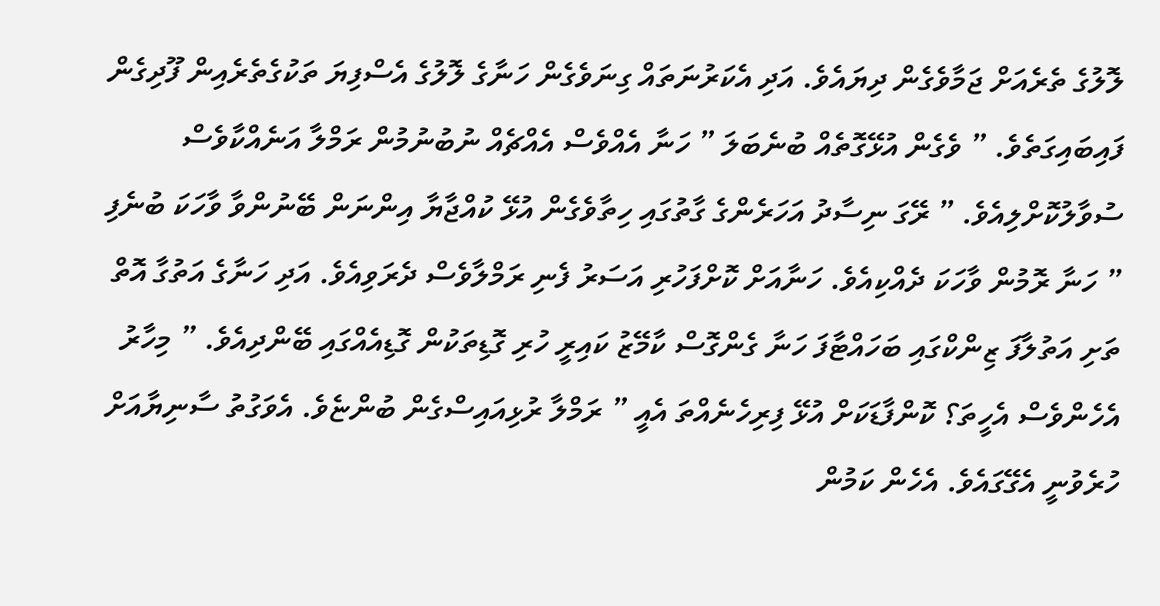ލޮލުގެ ތެރެއަށް ޖަމާވެގެން ދިޔައެވެ. އަދި އެކަރުނަތައް ގިނަވެގެން ހަނާގެ ލޮލުގެ އެސްފިޔަ ތަކުގެތެރެއިން ފޫދިގެން ފައިބައިގަތެވެ. ” ވެގެން އުޅޭގޮތެއް ބުނެބަލަ ” ހަނާ އެއްވެސް އެއްޗެއް ނުބުނުމުން ރަމްލާ އަނެއްކާވެސް ސުވާލުކޮށްލިއެވެ. ” ރޭގަ ނިސާދު އަހަރެންގެ ގާތުގައި ހިތާވެގެން އުޅޭ ކުއްޖާޔާ އިންނަން ބޭނުންވާ ވާހަކަ ބުނެފި ” ހަނާ ރޮމުން ވާހަކަ ދެއްކިއެވެ. ހަނާއަށް ކޮށްފަހުރި އަސަރު ފެނި ރަމްލާވެސް ދެރަވިއެވެ. އަދި ހަނާގެ އަތުގާ އޮތް ތަށި އަތުލާފަ ޒިންކްގައި ބަހައްޓާފަ ހަނާ ގެންގޮސް ކާމޭޒު ކައިރީ ހުރި ގޮޑިތަކުން ގޮޑިއެއްގައި ބޭންދިއެވެ. ” މިހާރު އެހެންވެސް އެހީތަ؟ ކޮންފާޑަކަށް އުޅޭ ފިރިހެނެއްތަ އެއީ ” ރަމްލާ ރުޅިއައިސްގެން ބުންޏެވެ. އެވަގުތު ސާނިޔާއަށް ހުރެވުނީ އެގޭގައެވެ. އެހެން ކަމުން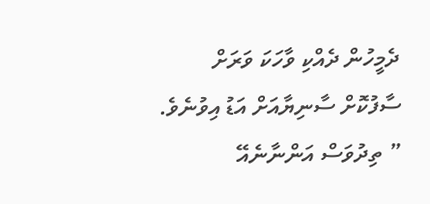ދެމީހުން ދެއްކި ވާހަކަ ވަރަށް ސާފުކޮށް ސާނިޔާއަށް އަޑު އިވުނެވެ. ” ތިދުވަސް އަންނާނެއޭ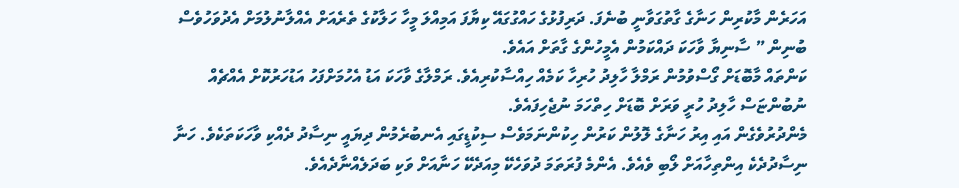އަހަރެން މާކުރިން ހަނާގެ ގާތުގަވާނީ ބުނެފަ. ދަރިފުޅުގެ ހައްގުގައޭ ކިޔާފަ އަމިއްލަ މީހާ ހަލާކުގެ ތެރެއަށް އެއްލާނުލުމަށް އެދުވަހުވެސް ބުނިން ” ސާނިޔާ ވާހަކަ ދައްކަމުން އެމީހުންގެ ގާތަށް އައެވެ.
ކަންތައް މާބޮޑަށް ގޯސްވުމުން ރަމްލާ ހާލިދު ހުރިހާ ކަމެއް ހިއްސާކުރިއެވެ. ރަމްލާގެ ވާހަކަ އަޑު އެހުމަށްފަހު އަޑުހަރުކޮށް އެއްޗެއް ނުބުންޏަސް ހާލިދު ހުރީ ވަރަށް ބޮޑަށް ހިތްހަމަ ނުޖެހިފައެވެ.
މެންދުރުވެގެން އައި އިރު ހަނާގެ ލޮލުން ކަރުން ހިކުންނަމަވެސް ސިކުޑީގައި އެނބުރެމުން ދިޔައީ ނިސާދު ދެއްކި ވާހަކަތަކެވެ. ހަނާ ނިސާދުދެކެ އިންތިހާއަށް ލޯބި ވެއެވެ. އެންމެ ފުރަތަމަ ދުވަހެކޭ މިއަދެކޭ ހަނާއަށް ވަކި ބަދަލެއްނާދެއެވެ.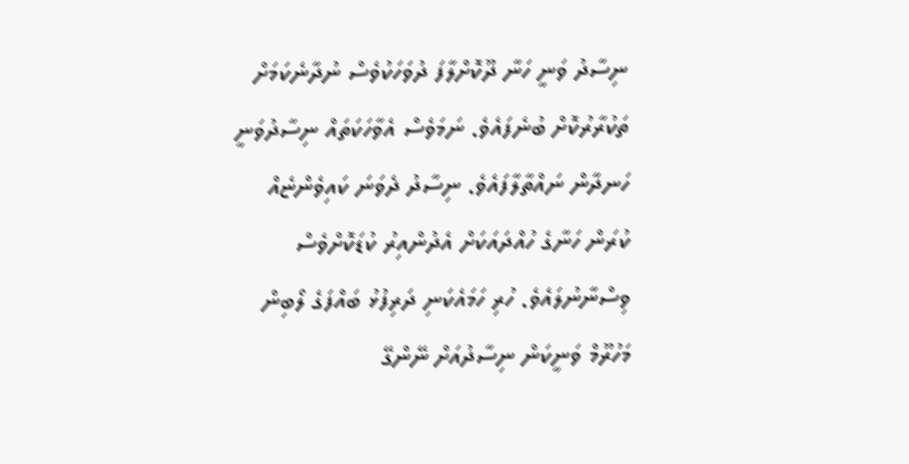ނިސާދު ވަނީ ހަނާ ދޫކޮށްލާފަ ދުވަހަކުވެސް ނުދާނެކަމަށް ތަކުރާރުކޮށް ބުނެފައެވެ. ނަމަވެސް އެވާހަކަތައް ނިސާދުވަނީ ހަނދާން ނައްތާލާފައެވެ. ނިސާދު ދެވަނަ ކައިވެންޏެއް ކުރަން ހަނާގެ ހުއްދައަކަށް އެދުންއިރު ކުޑަކޮށްވެސް ވިސްނާނުލައެވެ. ހުރި ހަމައެކަނި ދަރިފުޅު ބައްފަގެ ލޯބިން މަހުރޫމް ވަނީކަން ނިސާދުއަށް ނޭންގޭ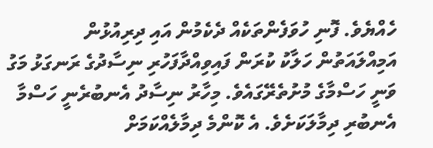ހެއްޔެވެ. ފޮނި ހުވަފެންތަކެއް ދެކެމުން އައި ދިރިއުޅުން އަމިއްލައަތުން ހަލާކު ކުރަން ފައިވިއްދާފަހުރި ނިސާދުގެ ރަނގަޅު މަގު ވަނީ ހަސްމާގެ މުށުތެރޭގައެވެ. މިހާރު ނިސާދު އެނބުރެނީ ހަސްމާ އެނބުރި ދިމާލަކަށެވެ. އެ ކޮންމެ ދިމާލެއްކަމަށް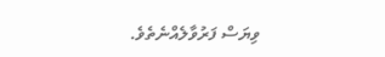ވިޔަސް ފަރުވާލެއްނެތެވެ.